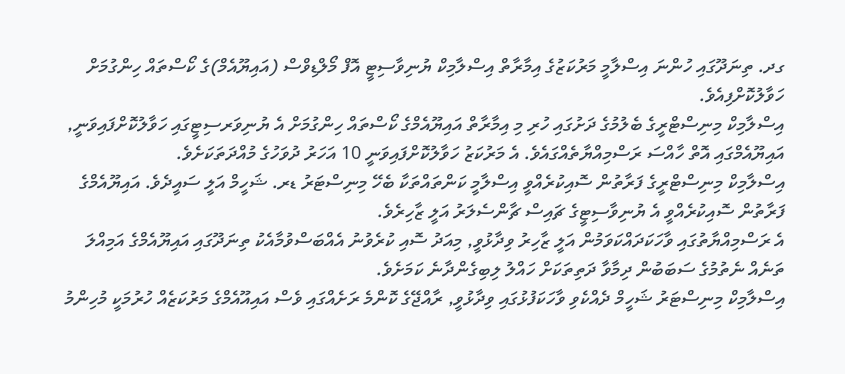ގދ. ތިނަދޫގައި ހުންނަ އިސްލާމީ މަރުކަޒުގެ އިމާރާތް އިސްލާމިކް ޔުނިވާސިޓީ އޮފް މޯލްޑިވްސް (އައިޔޫއެމް)ގެ ކޯސްތައް ހިންގުމަށް ހަވާލުކޮށްފިއެވެ.
އިސްލާމިކް މިނިސްޓްރީގެ ބެލުމުގެ ދަށުގައި ހުރި މި އިމާރާތް އައިޔޫއެމްގެ ކޯސްތައް ހިންގުމަށް އެ ޔުނިވަރސިޓީގައި ހަވާލުކޮށްފައިވަނީ, އައިޔޫއެމްގައި އޮތް ހާއްސަ ރަސްމިއްޔާތެއްގައެވެ. އެ މަރުކަޒު ހަވާލުކޮށްފައިވަނީ 10 އަހަރު ދުވަހުގެ މުއްދަތަކަށެވެ.
އިސްލާމިކް މިނިސްޓްރީގެ ފަރާތުން ސޮއިކުރެއްވީ އިސްލާމީ ކަންތައްތަކާ ބެހޭ މިނިސްޓަރު ޑރ. ޝަހީމް އަލީ ސައީދެވެ. އައިޔޫއެމްގެ ފަރާތުން ސޮއިކުރެއްވީ އެ ޔުނިވާސިޓީގެ ޗައިސް ޗާންސެލަރު އަލީ ޒާހިރެވެ.
އެ ރަސްމިއްޔާތުގައި ވާހަކަދައްކަވަމުން އަލީ ޒާހިރު ވިދާޅުވީ, މިއަދު ސޮއި ކުރެވުނު އެއްބަސްވުމާއެކު ތިނަދޫގައި އައިޔޫއެމްގެ އަމިއްލަ ތަނެއް ނެތުމުގެ ސަބަބުން ދިމާވާ ދަތިތަކަށް ހައްލު ލިބިގެންދާނެ ކަމަށެވެ.
އިސްލާމިކް މިނިސްޓަރު ޝަހީމް ދެއްކެވި ވާހަކަފުޅުގައި ވިދާޅުވީ, ރާއްޖޭގެ ކޮންމެ ރަށެއްގައި ވެސް އައިއޫއެމްގެ މަރުކަޒެއް ހުރުމަކީ މުހިންމު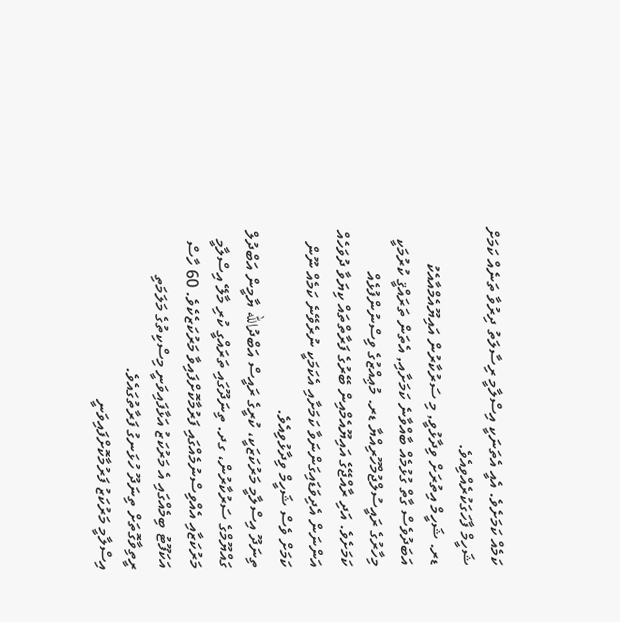ކަމެއް ކަމަށެވެ. އެއީ އެތަނަކީ އިސްލާމީ ރިސާލަތު ދިރުވާ ތަނެއް ކަމަށް ޝަހީމް ފާހަގަކުރެއްވިއެވެ.
ޑރ. ޝަހީމް އިތުރަށް ވިދާޅުވީ, މި ސަރުކާރުން އައިޔޫއެމްއާއެކު އަބަދުވެސް ގާތް ގުޅުމެއް ބާއްވާނެ ކަމަށާއި, އެތަން ތަރައްޤީ ކުރުމަކީ މިހާރުގެ ރައީސުލްޖުމްހޫރިއްޔާ ޑރ. މުޢިއްޒުގެ ވިސްނުންފުޅެއް ކަމަށެވެ. އަދި ރާއްޖޭގެ އައިޔޫއެމްއިން ބޭރުގެ ފަރާތްތައް ކިޔަވާ ދުވަހެއް އަންނަން އެދިވަޑައިގަންނަވާ ކަމަށާއި އެކަމަކީ ނުރެވޭނެ ކަމެއް ނޫން ކަމަށް ވެސް ޝަހީމް ވިދާޅުވިއެވެ.
ތިނަދޫ އިސްލާމީ މަރުކަޒަކީ، ކުރީގެ ރައީސް އަބްދުالله ޔާމީން އަބްދުލް ގައްޔޫމްގެ ސަރުކާރުން، ގދ. ތިނަދޫގައި ތަރައްގީ ކުރި މާލޭ އިސްލާމީ މަރުކަޒާއި އެއްވިސްނުމެއްގައި ފަރުމާކޮށްފައިވާ މަރުކަޒެކެވެ. 60 ހާސް އަކަފޫޓު ބިމެއްގައި އެ މަރުކަޒު އަޅާފައިވަނީ މިސްކިތުގެ މަލަމަތި ރީތިވާގޮތަށް ތިނަދޫ ހުޅަނގު ފަރާތުގައެވެ.
އިސްލާމީ މަރުކަޒު ފަރުމާކޮށްފައިވަނީ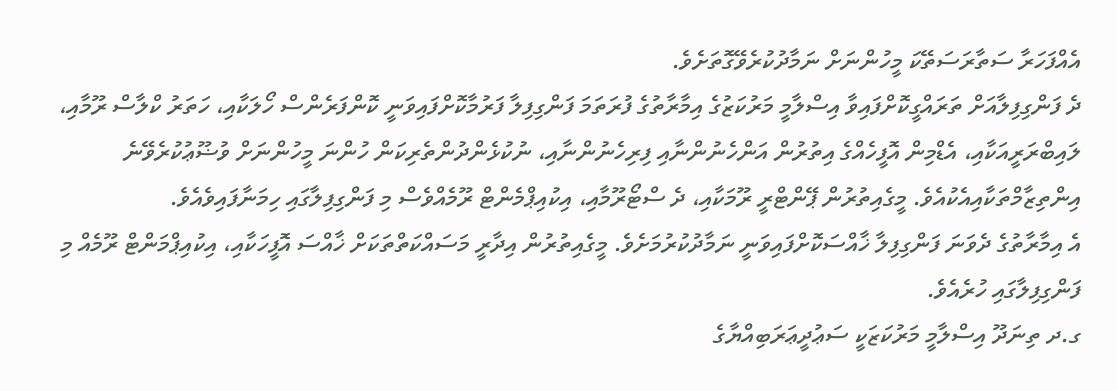އެއްފަހަރާ ސަތާރަސަތޭކަ މީހުންނަށް ނަމާދުކުރެވޭގޮތަށެވެ.
ދެ ފަންގިފިލާއަށް ތަރައްގީކޮށްފައިވާ އިސްލާމީ މަރުކަޒުގެ އިމާރާތުގެ ފުރަތަމަ ފަންގިފިލާ ފަރުމާކޮށްފައިވަނީ ކޮންފަރެންސް ހޯލަކާއި، ހަތަރު ކްލާސް ރޫމާއި، ލައިބްރަރީއަކާއި، އެޑްމިން އޮފީހެއްގެ އިތުރުން އަންހެނުންނާއި ފިރިހެނުންނާއި، ނުކުޅެންދުންތެރިކަން ހުންނަ މީހުންނަށް ވުޟޫޢުކުރެވޭނެ އިންތިޒާމްތަކާއިއެކުއެވެ. މީގެއިތުރުން ޕޭންޓްރީ ރޫމަކާއި، ދެ ސްޓޯރޫމާއި، އިކުއިޕްމެންޓް ރޫމެއްވެސް މި ފަންގިފިލާގައި ހިމަނާފައިވެއެވެ.
އެ އިމާރާތުގެ ދެވަނަ ފަންގިފިލާ ޚާއްސަކޮށްފައިވަނީ ނަމާދުކުރުމަށެވެ. މީގެއިތުރުން އިދާރީ މަސައްކަތްތަކަށް ޚާއްސަ އޮފީހަކާއި، އިކުއިޕްމަންޓް ރޫމެއް މި ފަންގިފިލާގައި ހުރެއެވެ.
ގ.ދ ތިނަދޫ އިސްލާމީ މަރުކަޒަކީ ސަޢުދީޢަރަބިއްޔާގެ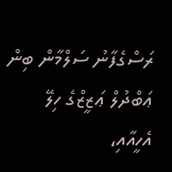ރަސްގެފާނު ސަލްމާން ބިން ޢަބްދުލް ޢަޒީޒްގެ ހިލޭ އެހީއާއި،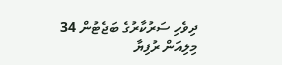ދިވެހި ސަރުކާރުގެ ބަޖެޓުން 34 މިލިއަން ރުފިޔާ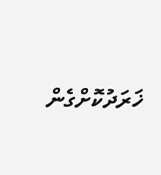ޚަރަދުކޮށްގެން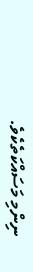ނިންމި މަސައްކަތެކެވެ.